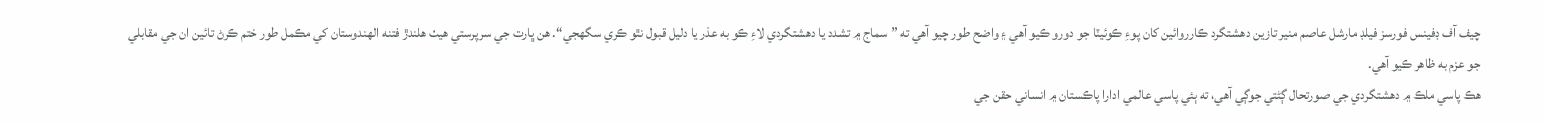چيف آف ڊفينس فورسز فيلڊ مارشل عاصم منير تازين دهشتگرد ڪارروائين کان پوءِ ڪوئيٽا جو دورو ڪيو آهي ۽ واضح طور چيو آهي ته ”سماج ۾ تشدد يا دهشتگردي لاءِ ڪو به عذر يا دليل قبول نٿو ڪري سگهجي“. هن ڀارت جي سرپرستي هيٺ هلندڙ فتنه الهندوستان کي مڪمل طور ختم ڪرڻ تائين ان جي مقابلي جو عزم به ظاهر ڪيو آهي.
هڪ پاسي ملڪ ۾ دهشتگردي جي صورتحال ڳڻتي جوڳي آهي، ته ٻئي پاسي عالمي ادارا پاڪستان ۾ انساني حقن جي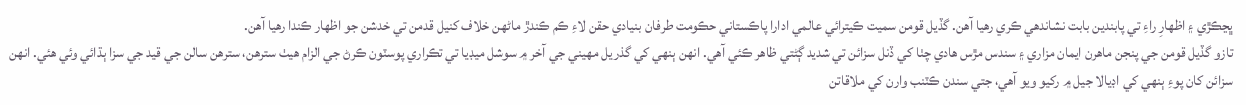ڀڃڪڙي ۽ اظهارِ راءِ تي پابندين بابت نشاندهي ڪري رهيا آهن. گڏيل قومن سميت ڪيترائي عالمي ادارا پاڪستاني حڪومت طرفان بنيادي حقن لاءِ ڪم ڪندڙ ماڻهن خلاف کنيل قدمن تي خدشن جو اظهار ڪندا رهيا آهن.
تازو گڏيل قومن جي پنجن ماهرن ايمان مزاري ۽ سندس مڙس هادي چٺا کي ڏنل سزائن تي شديد ڳڻتي ظاهر ڪئي آهي. انهن ٻنهي کي گذريل مهيني جي آخر ۾ سوشل ميڊيا تي تڪراري پوسٽون ڪرڻ جي الزام هيٺ سترهن، سترهن سالن جي قيد جي سزا ٻڌائي وئي هئي. انهن سزائن کان پوءِ ٻنهي کي اڊيالا جيل ۾ رکيو ويو آهي، جتي سندن ڪٽنب وارن کي ملاقاتن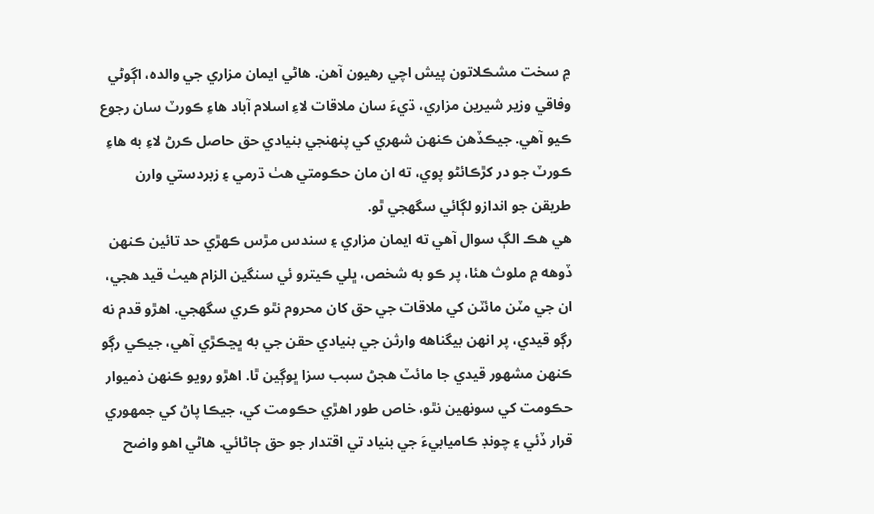۾ سخت مشڪلاتون پيش اچي رهيون آهن. هاڻي ايمان مزاري جي والده، اڳوڻي وفاقي وزير شيرين مزاري، ڌيءَ سان ملاقات لاءِ اسلام آباد هاءِ ڪورٽ سان رجوع ڪيو آهي. جيڪڏهن ڪنهن شهري کي پنهنجي بنيادي حق حاصل ڪرڻ لاءِ به هاءِ ڪورٽ جو در کڙڪائڻو پوي، ته ان مان حڪومتي هٺ ڌرمي ۽ زبردستي وارن طريقن جو اندازو لڳائي سگهجي ٿو.
هي هڪ الڳ سوال آهي ته ايمان مزاري ۽ سندس مڙس ڪهڙي حد تائين ڪنهن ڏوهه ۾ ملوث هئا، پر ڪو به شخص، ڀلي ڪيترو ئي سنگين الزام هيٺ قيد هجي، ان جي مٽن مائٽن کي ملاقات جي حق کان محروم نٿو ڪري سگهجي. اهڙو قدم نه رڳو قيدي، پر انهن بيگناهه وارثن جي بنيادي حقن جي به ڀڃڪڙي آهي، جيڪي رڳو ڪنهن مشهور قيدي جا مائٽ هجڻ سبب سزا ڀوڳين ٿا. اهڙو رويو ڪنهن ذميوار حڪومت کي سونهين نٿو، خاص طور اهڙي حڪومت کي، جيڪا پاڻ کي جمهوري قرار ڏئي ۽ چونڊ ڪاميابيءَ جي بنياد تي اقتدار جو حق ڄاڻائي. هاڻي اهو واضح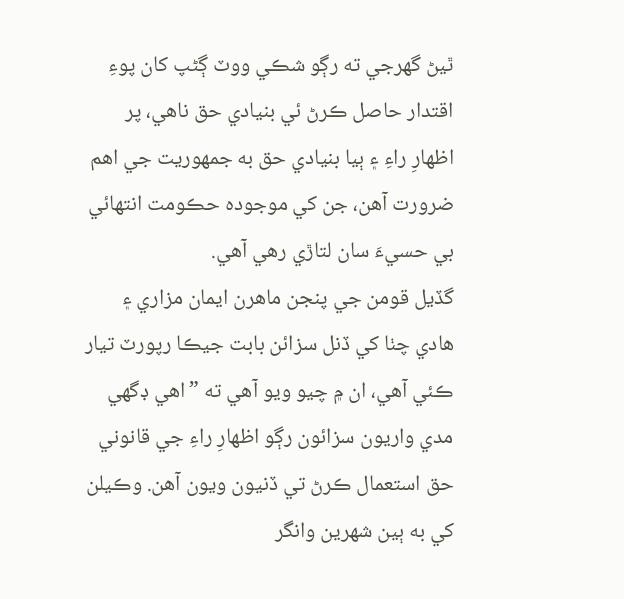ٿيڻ گهرجي ته رڳو شڪي ووٽ ڳڻپ کان پوءِ اقتدار حاصل ڪرڻ ئي بنيادي حق ناهي، پر اظهارِ راءِ ۽ ٻيا بنيادي حق به جمهوريت جي اهم ضرورت آهن، جن کي موجوده حڪومت انتهائي بي حسيءَ سان لتاڙي رهي آهي.
گڏيل قومن جي پنجن ماهرن ايمان مزاري ۽ هادي چٺا کي ڏنل سزائن بابت جيڪا رپورٽ تيار ڪئي آهي، ان ۾ چيو ويو آهي ته ”اهي ڊگهي مدي واريون سزائون رڳو اظهارِ راءِ جي قانوني حق استعمال ڪرڻ تي ڏنيون ويون آهن. وڪيلن کي به ٻين شهرين وانگر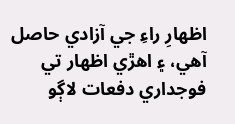اظهارِ راءِ جي آزادي حاصل آهي، ۽ اهڙي اظهار تي فوجداري دفعات لاڳو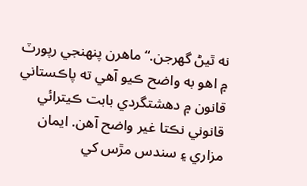نه ٿيڻ گهرجن.“ ماهرن پنهنجي رپورٽ ۾ اهو به واضح ڪيو آهي ته پاڪستاني قانون ۾ دهشتگردي بابت ڪيترائي قانوني نڪتا غير واضح آهن. ايمان مزاري ۽ سندس مڙس کي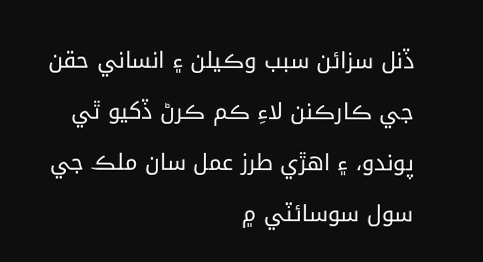ڏنل سزائن سبب وڪيلن ۽ انساني حقن جي ڪارڪنن لاءِ ڪم ڪرڻ ڏکيو ٿي پوندو، ۽ اهڙي طرز عمل سان ملڪ جي سول سوسائٽي ۾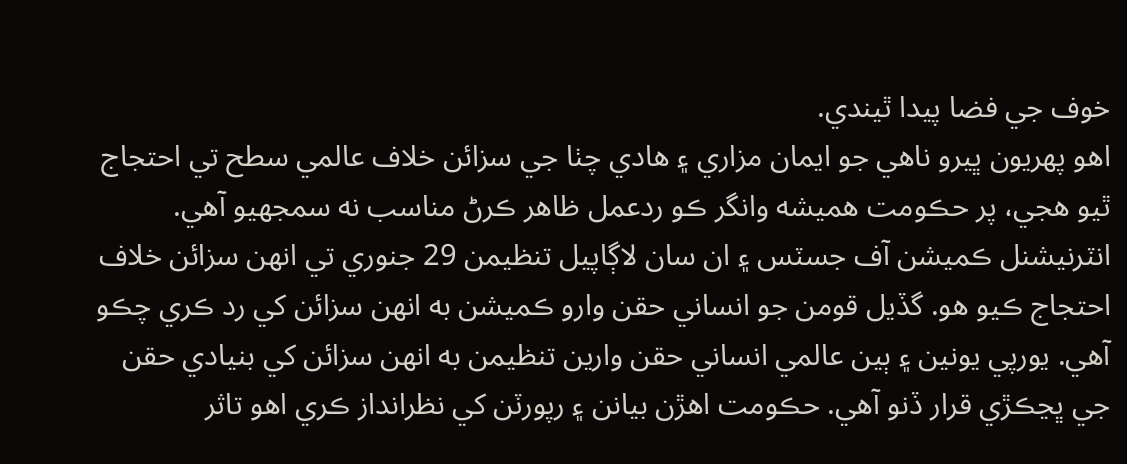خوف جي فضا پيدا ٿيندي.
اهو پهريون ڀيرو ناهي جو ايمان مزاري ۽ هادي چٺا جي سزائن خلاف عالمي سطح تي احتجاج ٿيو هجي، پر حڪومت هميشه وانگر ڪو ردعمل ظاهر ڪرڻ مناسب نه سمجهيو آهي. انٽرنيشنل ڪميشن آف جسٽس ۽ ان سان لاڳاپيل تنظيمن 29 جنوري تي انهن سزائن خلاف احتجاج ڪيو هو. گڏيل قومن جو انساني حقن وارو ڪميشن به انهن سزائن کي رد ڪري چڪو آهي. يورپي يونين ۽ ٻين عالمي انساني حقن وارين تنظيمن به انهن سزائن کي بنيادي حقن جي ڀڃڪڙي قرار ڏنو آهي. حڪومت اهڙن بيانن ۽ رپورٽن کي نظرانداز ڪري اهو تاثر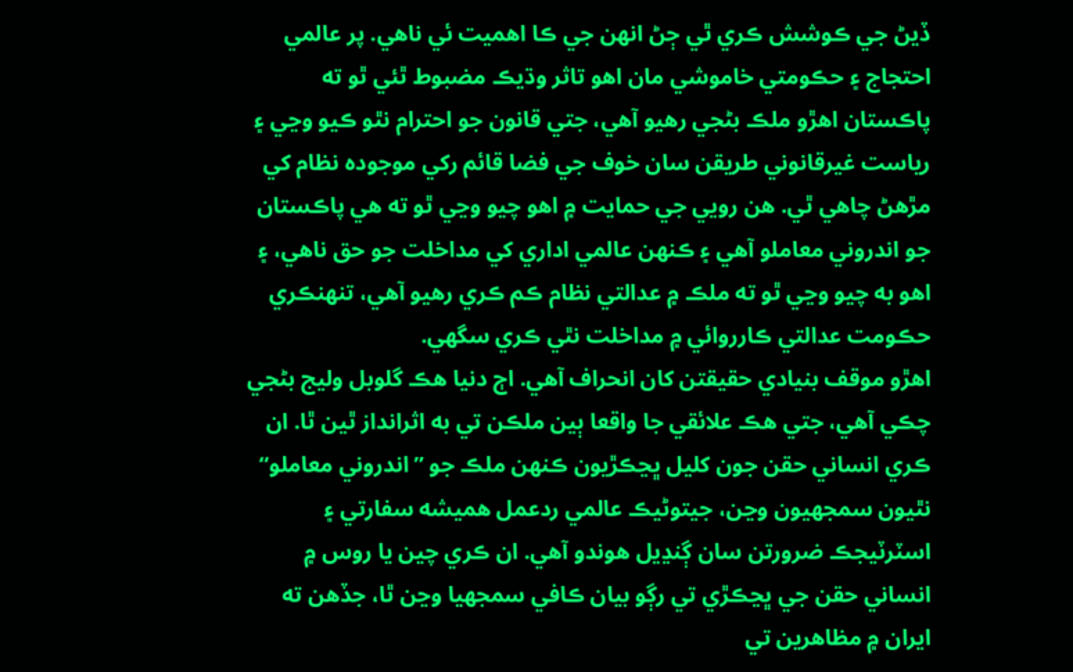ڏيڻ جي ڪوشش ڪري ٿي ڄڻ انهن جي ڪا اهميت ئي ناهي. پر عالمي احتجاج ۽ حڪومتي خاموشي مان اهو تاثر وڌيڪ مضبوط ٿئي ٿو ته پاڪستان اهڙو ملڪ بڻجي رهيو آهي، جتي قانون جو احترام نٿو ڪيو وڃي ۽ رياست غيرقانوني طريقن سان خوف جي فضا قائم رکي موجوده نظام کي مڙهڻ چاهي ٿي. هن رويي جي حمايت ۾ اهو چيو وڃي ٿو ته هي پاڪستان جو اندروني معاملو آهي ۽ ڪنهن عالمي اداري کي مداخلت جو حق ناهي، ۽ اهو به چيو وڃي ٿو ته ملڪ ۾ عدالتي نظام ڪم ڪري رهيو آهي، تنهنڪري حڪومت عدالتي ڪارروائي ۾ مداخلت نٿي ڪري سگهي.
اهڙو موقف بنيادي حقيقتن کان انحراف آهي. اڄ دنيا هڪ گلوبل وليج بڻجي چڪي آهي، جتي هڪ علائقي جا واقعا ٻين ملڪن تي به اثرانداز ٿين ٿا. ان ڪري انساني حقن جون کليل ڀڃڪڙيون ڪنهن ملڪ جو ”اندروني معاملو“ نٿيون سمجهيون وڃن، جيتوڻيڪ عالمي ردعمل هميشه سفارتي ۽ اسٽرٽيجڪ ضرورتن سان ڳنڍيل هوندو آهي. ان ڪري چين يا روس ۾ انساني حقن جي ڀڃڪڙي تي رڳو بيان ڪافي سمجهيا وڃن ٿا، جڏهن ته ايران ۾ مظاهرين تي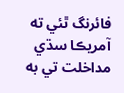فائرنگ ٿئي ته آمريڪا سڌي مداخلت تي به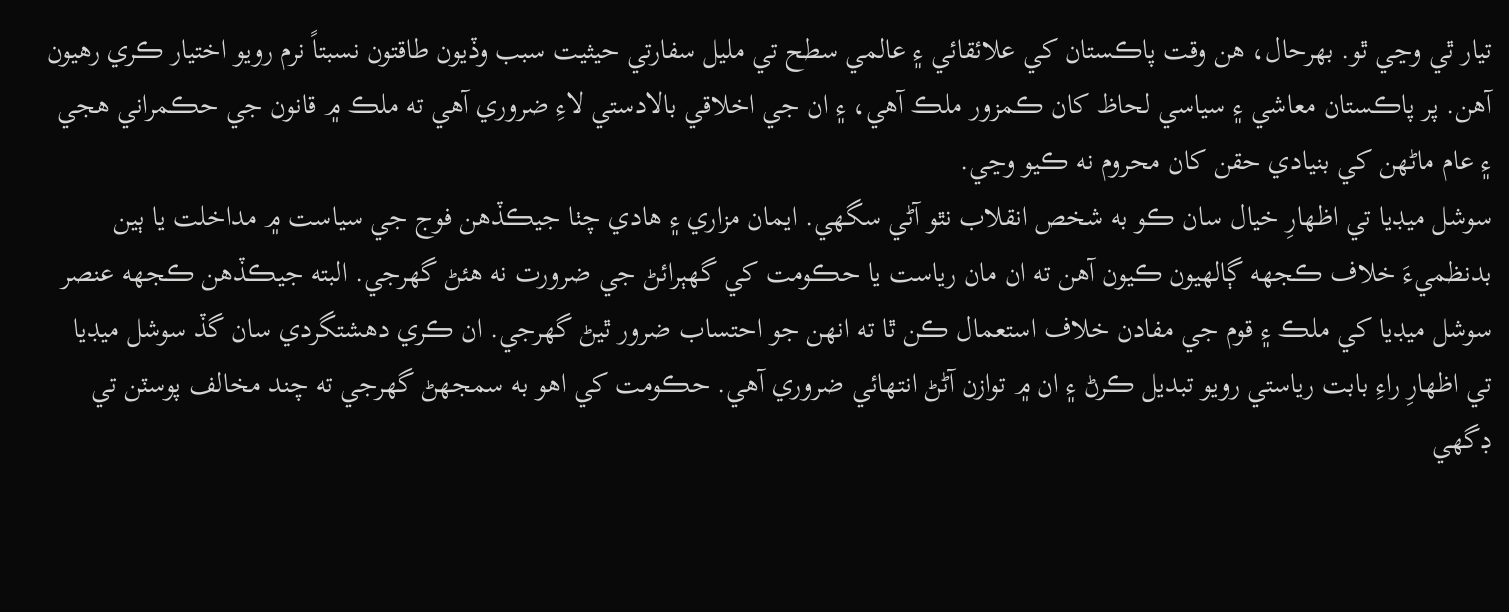تيار ٿي وڃي ٿو. بهرحال، هن وقت پاڪستان کي علائقائي ۽ عالمي سطح تي مليل سفارتي حيثيت سبب وڏيون طاقتون نسبتاً نرم رويو اختيار ڪري رهيون آهن. پر پاڪستان معاشي ۽ سياسي لحاظ کان ڪمزور ملڪ آهي، ۽ ان جي اخلاقي بالادستي لاءِ ضروري آهي ته ملڪ ۾ قانون جي حڪمراني هجي ۽ عام ماڻهن کي بنيادي حقن کان محروم نه ڪيو وڃي.
سوشل ميڊيا تي اظهارِ خيال سان ڪو به شخص انقلاب نٿو آڻي سگهي. ايمان مزاري ۽ هادي چٺا جيڪڏهن فوج جي سياست ۾ مداخلت يا ٻين بدنظميءَ خلاف ڪجهه ڳالهيون ڪيون آهن ته ان مان رياست يا حڪومت کي گهٻرائڻ جي ضرورت نه هئڻ گهرجي. البته جيڪڏهن ڪجهه عنصر سوشل ميڊيا کي ملڪ ۽ قوم جي مفادن خلاف استعمال ڪن ٿا ته انهن جو احتساب ضرور ٿيڻ گهرجي. ان ڪري دهشتگردي سان گڏ سوشل ميڊيا تي اظهارِ راءِ بابت رياستي رويو تبديل ڪرڻ ۽ ان ۾ توازن آڻڻ انتهائي ضروري آهي. حڪومت کي اهو به سمجهڻ گهرجي ته چند مخالف پوسٽن تي ڊگهي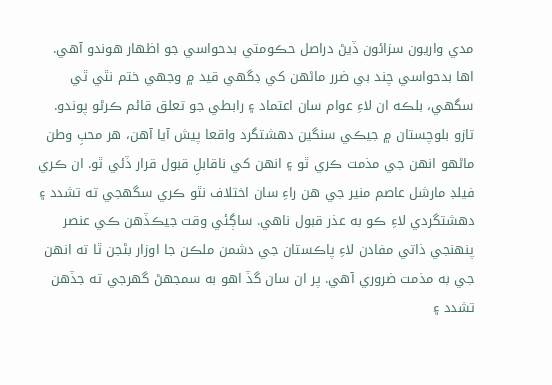مدي واريون سزائون ڏيڻ دراصل حڪومتي بدحواسي جو اظهار هوندو آهي. اها بدحواسي چند بي ضرر ماڻهن کي ڊگهي قيد ۾ وجهي ختم نٿي ٿي سگهي، بلڪه ان لاءِ عوام سان اعتماد ۽ رابطي جو تعلق قائم ڪرڻو پوندو.
تازو بلوچستان ۾ جيڪي سنگين دهشتگرد واقعا پيش آيا آهن، هر محبِ وطن ماڻهو انهن جي مذمت ڪري ٿو ۽ انهن کي ناقابلِ قبول قرار ڏئي ٿو. ان ڪري فيلڊ مارشل عاصم منير جي هن راءِ سان اختلاف نٿو ڪري سگهجي ته تشدد ۽ دهشتگردي لاءِ ڪو به عذر قبول ناهي. ساڳئي وقت جيڪڏهن ڪي عنصر پنهنجي ذاتي مفادن لاءِ پاڪستان جي دشمن ملڪن جا اوزار بڻجن ٿا ته انهن جي به مذمت ضروري آهي. پر ان سان گڏ اهو به سمجهڻ گهرجي ته جڏهن تشدد ۽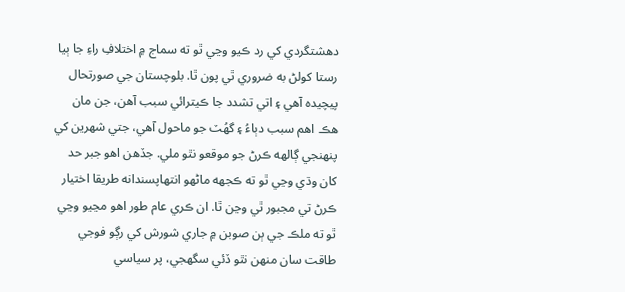دهشتگردي کي رد ڪيو وڃي ٿو ته سماج ۾ اختلافِ راءِ جا ٻيا رستا کولڻ به ضروري ٿي پون ٿا. بلوچستان جي صورتحال پيچيده آهي ۽ اتي تشدد جا ڪيترائي سبب آهن، جن مان هڪ اهم سبب دٻاءُ ۽ گھُٽ جو ماحول آهي، جتي شهرين کي پنهنجي ڳالهه ڪرڻ جو موقعو نٿو ملي. جڏهن اهو جبر حد کان وڌي وڃي ٿو ته ڪجهه ماڻهو انتهاپسندانه طريقا اختيار ڪرڻ تي مجبور ٿي وڃن ٿا. ان ڪري عام طور اهو مڃيو وڃي ٿو ته ملڪ جي ٻن صوبن ۾ جاري شورش کي رڳو فوجي طاقت سان منهن نٿو ڏئي سگهجي، پر سياسي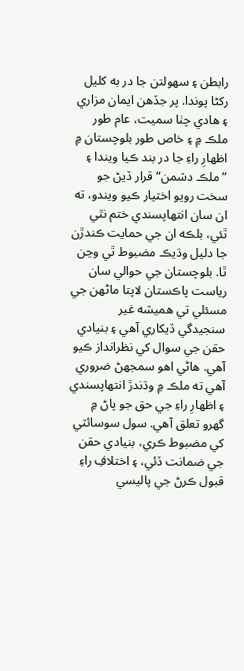رابطن ۽ سهولتن جا در به کليل رکڻا پوندا. پر جڏهن ايمان مزاري ۽ هادي چٺا سميت، عام طور ملڪ ۾ ۽ خاص طور بلوچستان ۾ اظهارِ راءِ جا در بند ڪيا ويندا ۽ ”ملڪ دشمن“ قرار ڏيڻ جو سخت رويو اختيار ڪيو ويندو، ته ان سان انتهاپسندي ختم نٿي ٿئي، بلڪه ان جي حمايت ڪندڙن جا دليل وڌيڪ مضبوط ٿي وڃن ٿا. بلوچستان جي حوالي سان رياست پاڪستان لاپتا ماڻهن جي مسئلي تي هميشه غير سنجيدگي ڏيکاري آهي ۽ بنيادي حقن جي سوال کي نظرانداز ڪيو آهي. هاڻي اهو سمجهڻ ضروري آهي ته ملڪ ۾ وڌندڙ انتهاپسندي ۽ اظهارِ راءِ جي حق جو پاڻ ۾ گهرو تعلق آهي. سول سوسائٽي کي مضبوط ڪري، بنيادي حقن جي ضمانت ڏئي، ۽ اختلافِ راءِ قبول ڪرڻ جي پاليسي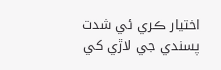اختيار ڪري ئي شدت پسندي جي لاڙي کي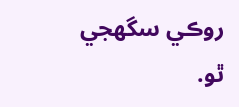روڪي سگهجي ٿو.